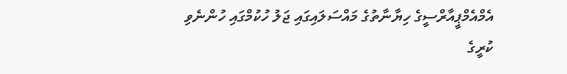އެމްއެމްޕީއާރްސީގެ ހިޔާނާތުގެ މައްސަލައިގައި ޖަލު ހުކުމްގައި ހުންނެވި ކުރީގެ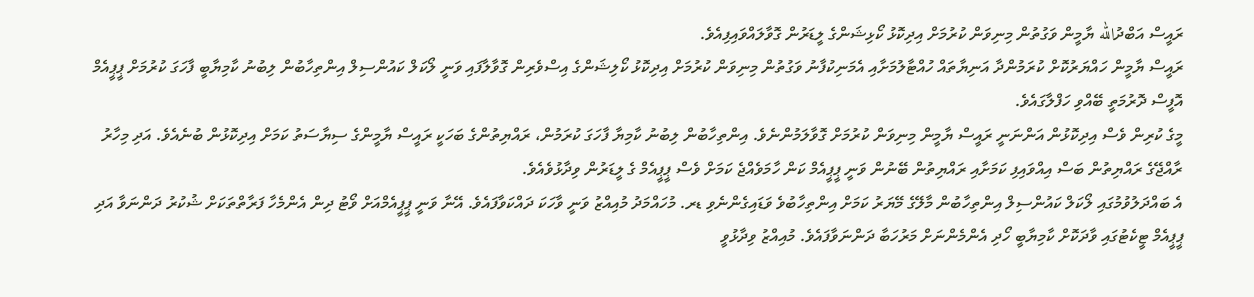ރައީސް އަބްދުالله ޔާމީން ވަގުތުން މިނިވަން ކުރުމަށް އިދިކޮޅު ކޯޅިޝަންގެ ލީޑަރުން ގޮވާލައްވައިފިއެވެ.
ރައީސް ޔާމީން ހައްޔަރުކޮށް ކުރަމުންދާ އަނިޔާތައް ހުއްޓާލުމަށާއި އެމަނިކުފާނު ވަގުތުން މިނިވަން ކުރުމަށް އިދިކޮޅު ކޯލިޝަންގެ އިސްވެރިން ގޮވާލާފައި ވަނީ ލޯކަލް ކައުންސިލް އިންތިހާބުން ލިބުނު ކާމިޔާބީ ފާހަގަ ކުރުމަށް ޕީޕީއެމް އޮފީސް ދޮރުމަތީ ބޭއްވި ހަފްލާގައެވެ.
މީގެ ކުރިން ވެސް އިދިކޮޅުން އަންނަނީ ރައީސް ޔާމީން މިނިވަން ކުރުމަށް ގޮވާލަމުންނެވެ. އިންތިހާބުން ލިބުނު ކާމިޔާ ފާހަގަ ކުރަމުން، ރައްޔިތުންގެ ބަހަކީ ރައީސް ޔާމީންގެ ސިޔާސަތު ކަމަށް އިދިކޮޅުން ބުނެއެވެ. އަދި މިހާރު ރާއްޖޭގެ ރައްޔިތުން ބަސް އިއްވައިފި ކަމަށާއި ރައްޔިތުން ބޭނުން ވަނީ ޕީޕީއެމް ކަން ހާމަވެއްޖެ ކަމަށް ވެސް ޕީޕީއެމް ގެ ލީޑަރުން ވިދާޅުވެއެވެ.
އެ ބައްދަލުވުމުގައި ލޯކަލް ކައުންސިލް އިންތިހާބުން މާލޭގެ މޭޔަރު ކަމަށް އިންތިހާބުވެ ވަޑައިގެންނެވި ޑރ. މުހައްމަދު މުއިއްޒު ވަނީ ވާހަކަ ދައްކަވާފައެވެ. އޭނާ ވަނީ ޕީޕީއެމްއަށް ވޯޓު ދިން އެންމެހާ ފަރާތްތަކަށް ޝުކުރު ދަންނަވާ އަދި ޕީޕީއެމް ޓީކެޓުގައި ވާދަކޮށް ކާމިޔާބީ ހޯދި އެންމެންނަށް މަރުހަބާ ދަންނަވާފައެވެ. މުއިއްޒު ވިދާޅުވީ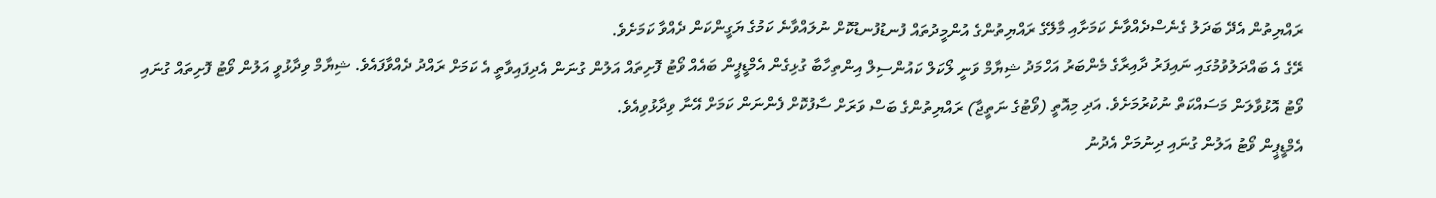ރައްޔިތުން އެދޭ ބަދަލު ގެނެސްދެއްވާނެ ކަމަށާއި މާލޭގެ ރައްޔިތުންގެ އުންމީދުތައް ފުނޑުފުނޑުކޮށް ނުލައްވާނެ ކަމުގެ ޔަގީންކަން ދެއްވާ ކަމަށެވެ.
ރޭގެ އެ ބައްދަލުވުމުގައި ނައިފަރު ދާއިރާގެ މެންބަރު އަހްމަދު ޝިޔާމް ވަނީ ލޯކަލް ކައުންސިލް އިންތިހާބާ ގުޅިގެން އެމްޑީޕީން ބައެއް ވޯޓު ފޮށިތައް އަލުން ގުނަން އެދިފައިވާތީ އެ ކަމަށް ރައްދު ދެއްވާފައެވެ. ޝިޔާމް ވިދާޅުވީ އަލުން ވޯޓު ފޮށިތައް ގުނައި ވޯޓު އޮޅުވާލަން މަސައްކަތް ނުކުރުމަށެވެ. އަދި މިއޮތީ (ވޯޓުގެ ނަތީޖާ) ރައްޔިތުންގެ ބަސް ވަރަށް ސާފުކޮށް ފެންނަން ކަމަށް އޭނާ ވިދާޅުވިއެވެ.
އެމްޑީޕީން ވޯޓު އަލުން ގުނައި ދިނުމަށް އެދުނު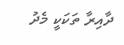ދާއިރާ ތަކަކީ މެދު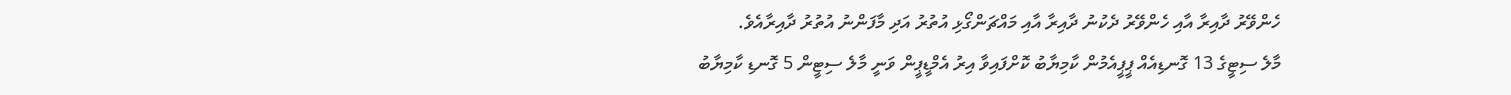ހެންވޭރު ދާއިރާ އާއި ހެންވޭރު ދެކުނު ދާއިރާ އާއި މައްޗަންގޯޅި އުތުރު އަދި މާފަންނު އުތުރު ދާއިރާއެވެ.
މާލެ ސިޓީގެ 13 ގޮނޑިއެއް ޕީޕީއެމުން ކާމިޔާބު ކޮށްފައިވާ އިރު އެމްޑީޕީން ވަނީ މާލެ ސިޓީން 5 ގޮނޑި ކާމިޔާބު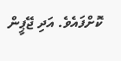ކޮށްފައެވެ. އަދި ޖޭޕީން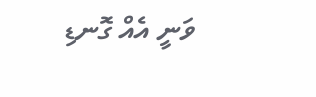ވަނީ އެއް ގޮނޑި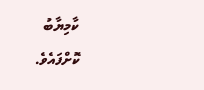ކާމިޔާބު ކޮށްފައެވެ.